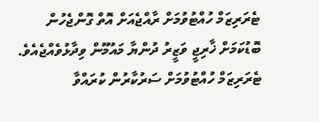ޓެރަރިޒަމް ހުއްޓުވުމަށް ރާއްޖެއަށް އޮތް ގޮންޖެހުން ބޮޑުކަމަށް ޚާރިޖީ ވަޒީރު ދުންޔާ މައުމޫން ވިދާޅުވެއްޖެއެވެ. ޓެރަރިޒަމް ހުއްޓުވުމަށް ސަރުކާރުން ކުރައްވާ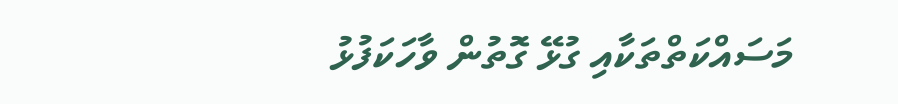މަސައްކަތްތަކާއި ގުޅޭ ގޮތުން ވާހަކަފުޅު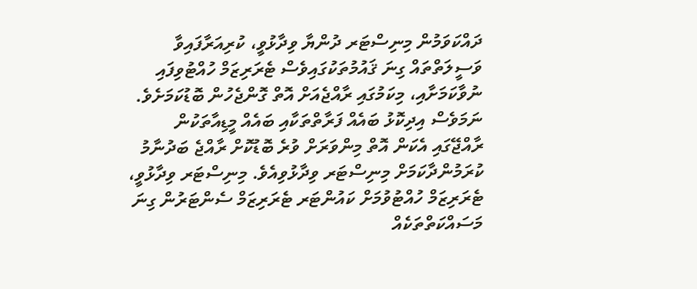ދައްކަވަމުން މިނިސްޓަރ ދުންޔާ ވިދާޅުވީ، ކުރިއަރާފައިވާ ވަސީލަތްތައް ގިނަ ޤައުމުތަކުގައިވެސް ޓެރަރިޒަމް ހުއްޓުވިފައި ނުވާކަމަށާއި، މިކަމުގައި ރާއްޖެއަށް އޮތް ގޮންޖެހުން ބޮޑުކަމަށެވެ.
ނަމަވެސް އިދިކޮޅު ބައެއް ފަރާތްތަކާއި ބައެއް މީޑިއާތަކުން ރާއްޖޭގައި އެކަން އޮތް މިންވަރަށް ވުރެ ބޮޑުކޮށް ރާއްޖެ ބަދުނާމު ކުރަމުންދާކަމަށް މިނިސްޓަރ ވިދާޅުވިއެވެ. މިނިސްޓަރ ވިދާޅުވީ، ޓެރަރިޒަމް ހުއްޓުވުމަށް ކައުންޓަރ ޓެރަރިޒަމް ސެންޓަރުން ގިނަ މަސައްކަތްތަކެއް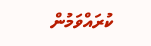ކުރައްވަމުން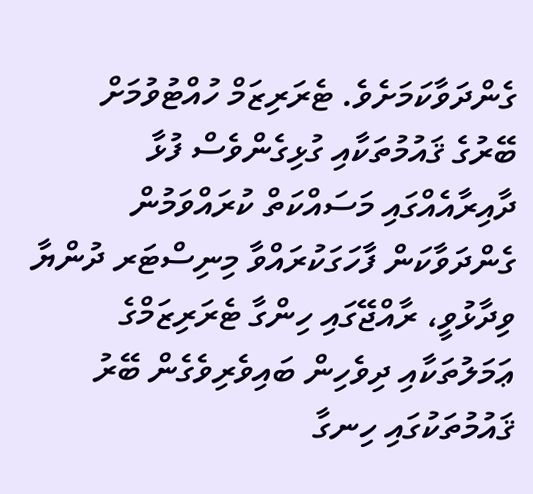ގެންދަވާކަމަށެވެ. ޓެރަރިޒަމް ހުއްޓުވުމަށް ބޭރުގެ ޤައުމުތަކާއި ގުޅިގެންވެސް ފުޅާ ދާއިރާއެއްގައި މަސައްކަތް ކުރައްވަމުން ގެންދަވާކަން ފާހަގަކުރައްވާ މިނިސްޓަރ ދުންޔާ ވިދާޅުވީ، ރާއްޖޭގައި ހިންގާ ޓެރަރިޒަމްގެ ޢަމަލުތަކާއި ދިވެހިން ބައިވެރިވެގެން ބޭރު ޤައުމުތަކުގައި ހިނގާ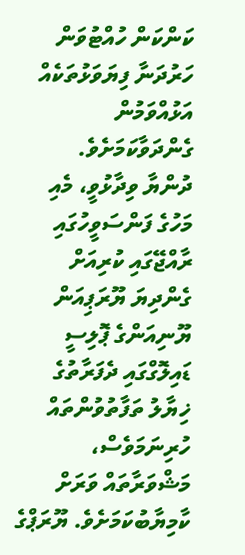ކަންކަން ހުއްޓުވަން ހަރުދަނާ ފިޔަވަޅުތަކެއް އަޅުއްވަމުން ގެންދަވާކަމަށެވެ.
ދުންޔާ ވިދާޅުވީ، މެއި މަހުގެ ފަންސަވީހުގައި ރާއްޖޭގައި ކުރިއަށް ގެންދިޔަ ޔޫރަޕިއަން ޔޫނިއަންގެ ޕޮލިސީ ޑައިލޮގްގައި ދެފަރާތުގެ ޚިޔާލު ތަފާތުވުންތައް ހުރިނަމަވެސް، މަޝްވަރާތައް ވަރަށް ކާމިޔާބުކަމަށެވެ. ޔޫރަޕްގެ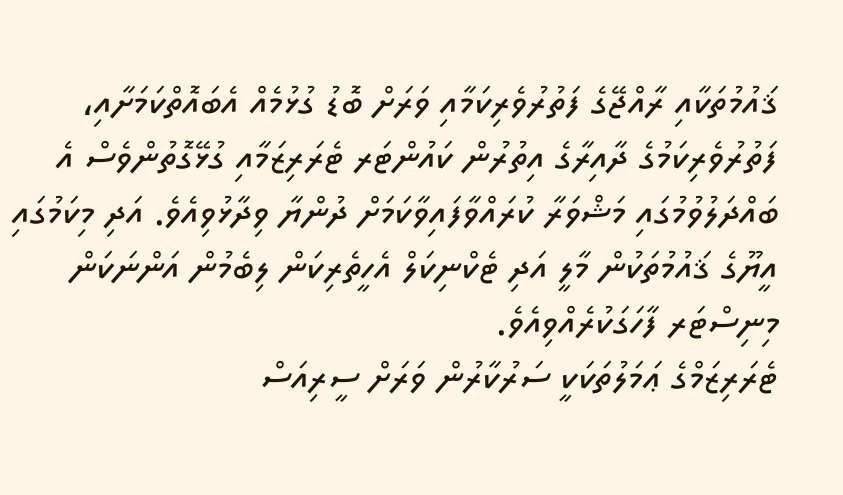ޤައުމުތަކާއި ރާއްޖޭގެ ފަތުރުވެރިކަމާއި ވަރަށް ބޮޑު ގުޅުމެއް އެބައޮތްކަމަށާއި، ފަތުރުވެރިކަމުގެ ދާއިރާގެ އިތުރުން ކައުންޓަރ ޓެރަރިޒަމާއި ގުޅޭގޮތުންވެސް އެ ބައްދަލުވުމުގައި މަޝްވަރާ ކުރައްވާފައިވާކަމަށް ދުންޔާ ވިދާޅުވިއެވެ. އަދި މިކަމުގައި އީޔޫގެ ޤައުމުތަކުން މާލީ އަދި ޓެކްނިކަލް އެހީތެރިކަން ލިބެމުން އަންނަކަން މިނިސްޓަރ ފާހަގަކުރެއްވިއެވެ.
ޓެރަރިޒަމްގެ ޢަމަލުތަކަކީ ސަރުކާރުން ވަރަށް ސީރިއަސް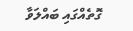ގޮތެއްގައި ބައްލަވާ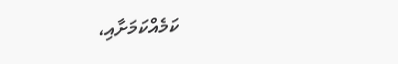ކަމެއްކަމަށާއި،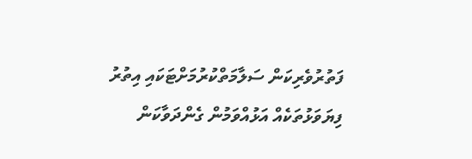ފަތުރުވެރިކަން ސަލާމަތްކުރުމަށްޓަކައި އިތުރު ފިޔަވަޅުތަކެއް އަޅުއްވަމުން ގެންދަވާކަން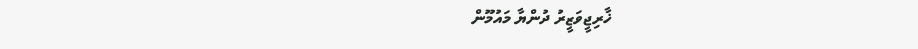ޚާރިޖީވަޒީރު ދުންޔާ މައުމޫން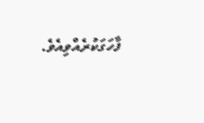ފާހަގަކުރެއްވިއެވެ.